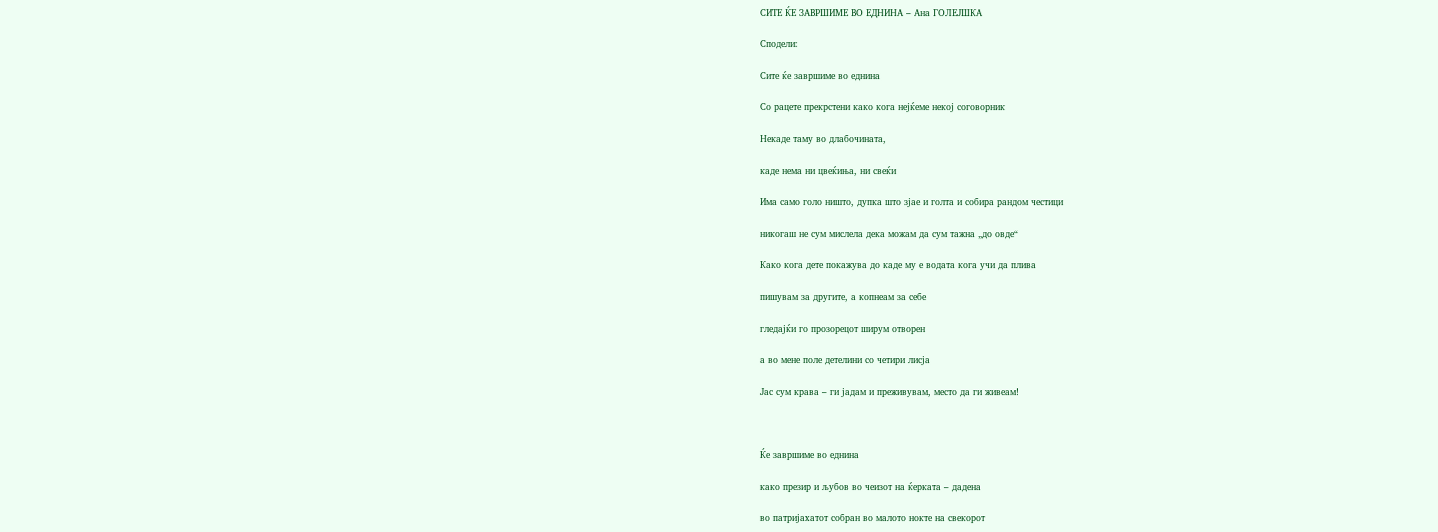СИТЕ ЌЕ ЗАВРШИМЕ ВО ЕДНИНА – Ана ГОЛЕЈШКА

Сподели:

Сите ќе завршиме во еднина

Со рацете прекрстени како кога нејќеме некој соговорник

Некаде таму во длабочината,

каде нема ни цвеќиња, ни свеќи

Има само голо ништо, дупка што зјае и голта и собира рандом честици

никогаш не сум мислела дека можам да сум тажна „до овде“

Како кога дете покажува до каде му е водата кога учи да плива

пишувам за другите, а копнеам за себе

гледајќи го прозорецот ширум отворен

а во мене поле детелини со четири лисја

Јас сум крава – ги јадам и преживувам, место да ги живеам!



Ќе завршиме во еднина

како презир и љубов во чеизот на ќерката – дадена

во патријахатот собран во малото нокте на свекорот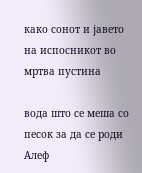како сонот и јавето на испосникот во мртва пустина

вода што се меша со песок за да се роди Алеф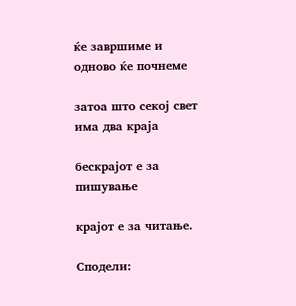ќе завршиме и одново ќе почнеме

затоа што секој свет има два краја

бескрајот е за пишување

крајот е за читање.

Сподели: